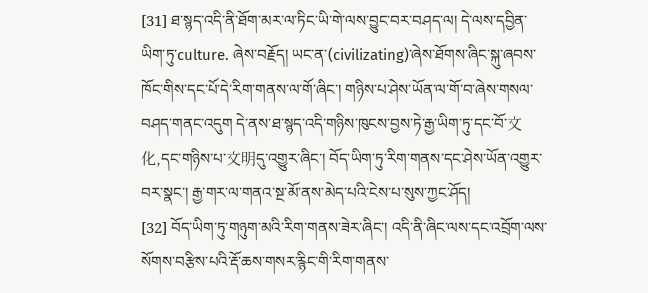[31] ཐ་སྙད་འདི་ནི་ཐོག་མར་ལ་ཏིང་ཡི་གེ་ལས་བྱུང་བར་བཤད་ལ། དེ་ལས་དབྱིན་ཡིག་ཏུ་culture. ཞེས་བརྗོད། ཡང་ན་(civilizating)་ཞེས་ཐོགས་ཞིང་སྐུ་ཞབས་ཁོང་གིས་དང་པོ་དེ་རིག་གནས་ལ་གོ་ཞིང་། གཉིས་པ་ཤེས་ཡོན་ལ་གོ་བ་ཞེས་གསལ་བཤད་གནང་འདུག དེ་ནས་ཐ་སྙད་འདི་གཉིས་ཁུངས་བྱས་ཏེ་རྒྱ་ཡིག་ཏུ་དང་བོ་文化,དང་གཉིས་པ་文明དུ་འགྱུར་ཞིང་། བོད་ཡིག་ཏུ་རིག་གནས་དང་ཤེས་ཡོན་འགྱུར་བར་སྣང་། རྒྱ་གར་ལ་གནའ་སྔ་མོ་ནས་མེད་པའི་ངེས་པ་སུས་ཀྱང་ཤོད།
[32] བོད་ཡིག་ཏུ་གཉུག་མའི་རིག་གནས་ཟེར་ཞིང་། འདི་ནི་ཞིང་ལས་དང་འབྲོག་ལས་སོགས་བརྩིས་པའི་རྡོ་ཆས་གསར་རྙིང་གི་རིག་གནས་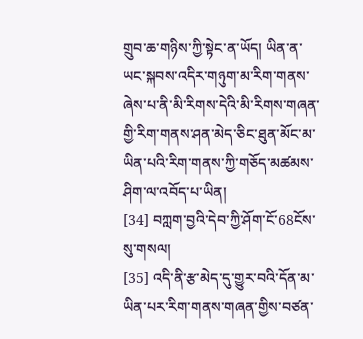གྲུབ་ཆ་གཉིས་ཀྱི་སྟེང་ན་ཡོད། ཡིན་ན་ཡང་སྐབས་འདིར་གཉུག་མ་རིག་གནས་ཞེས་པ་ནི་མི་རིགས་དེའི་མི་རིགས་གཞན་གྱི་རིག་གནས་ཤན་མེད་ཅིང་ཐུན་མོང་མ་ཡིན་པའི་རིག་གནས་ཀྱི་གཅོད་མཚམས་ཤིག་ལ་འབོད་པ་ཡིན།
[34] བཀླག་བྱའི་དེབ་ཀྱི་ཤོག་ངོ་68ངོས་སུ་གསལ།
[35] འདི་ནི་རྩ་མེད་དུ་གྱུར་བའི་དོན་མ་ཡིན་པར་རིག་གནས་གཞན་གྱིས་བཙན་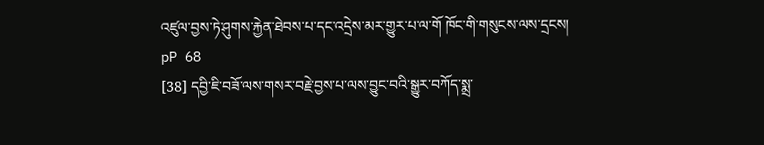འཛུལ་བྱས་ཏེ་ཤུགས་རྐྱེན་ཐེབས་པ་དང་འདྲེས་མར་གྱུར་པ་ལ་གོ ཁོང་གི་གསུངས་ལས་དྲངས། pP 68
[38] དབྱི་ཇི་བཟོ་ལས་གསར་བརྗེ་བྱས་པ་ལས་བྱུང་བའི་སྒྱུར་བཀོད་སྨྲ་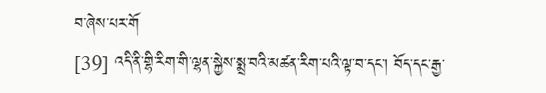བ་ཞེས་པར་གོ
[39] འདི་ནི་གྷི་རིག་གི་ལྷན་སྐྱེས་སྨྲ་བའི་མཚན་རིག་པའི་ལྟ་བ་དང་། བོད་དང་རྒྱ་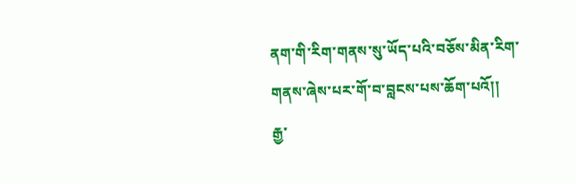ནག་གི་རིག་གནས་སུ་ཡོད་པའི་བཅོས་མིན་རིག་གནས་ཞེས་པར་གོ་བ་བླངས་པས་ཆོག་པའོ།།
རྒྱ་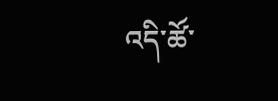འདི་ཚོ་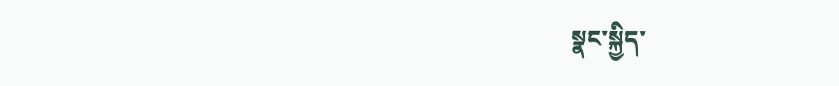སྣང་སྐྱིད་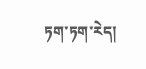ཏག་ཏག་རེད།